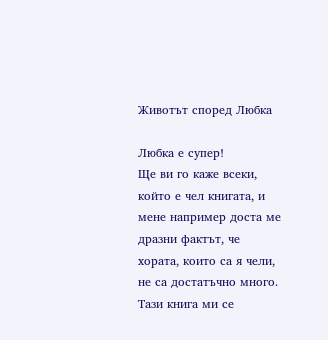Животът според Любка

Любка е супер!
Ще ви го каже всеки, който е чел книгата, и мене например доста ме дразни фактът, че хората, които са я чели, не са достатъчно много.
Тази книга ми се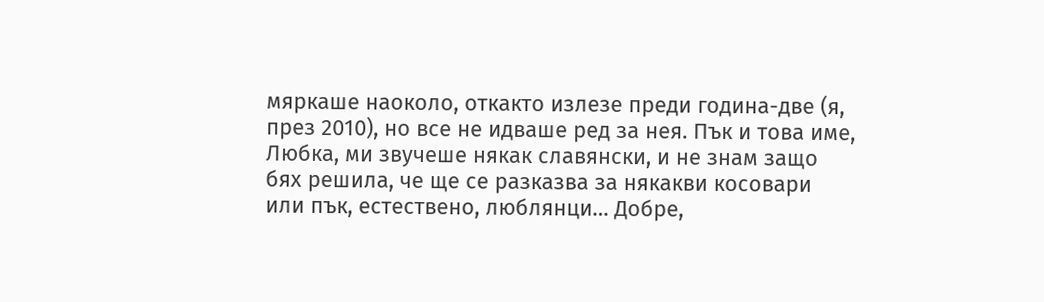мяркаше наоколо, откакто излезе преди година-две (я, през 2010), но все не идваше ред за нея. Пък и това име, Любка, ми звучеше някак славянски, и не знам защо бях решила, че ще се разказва за някакви косовари или пък, естествено, люблянци… Добре,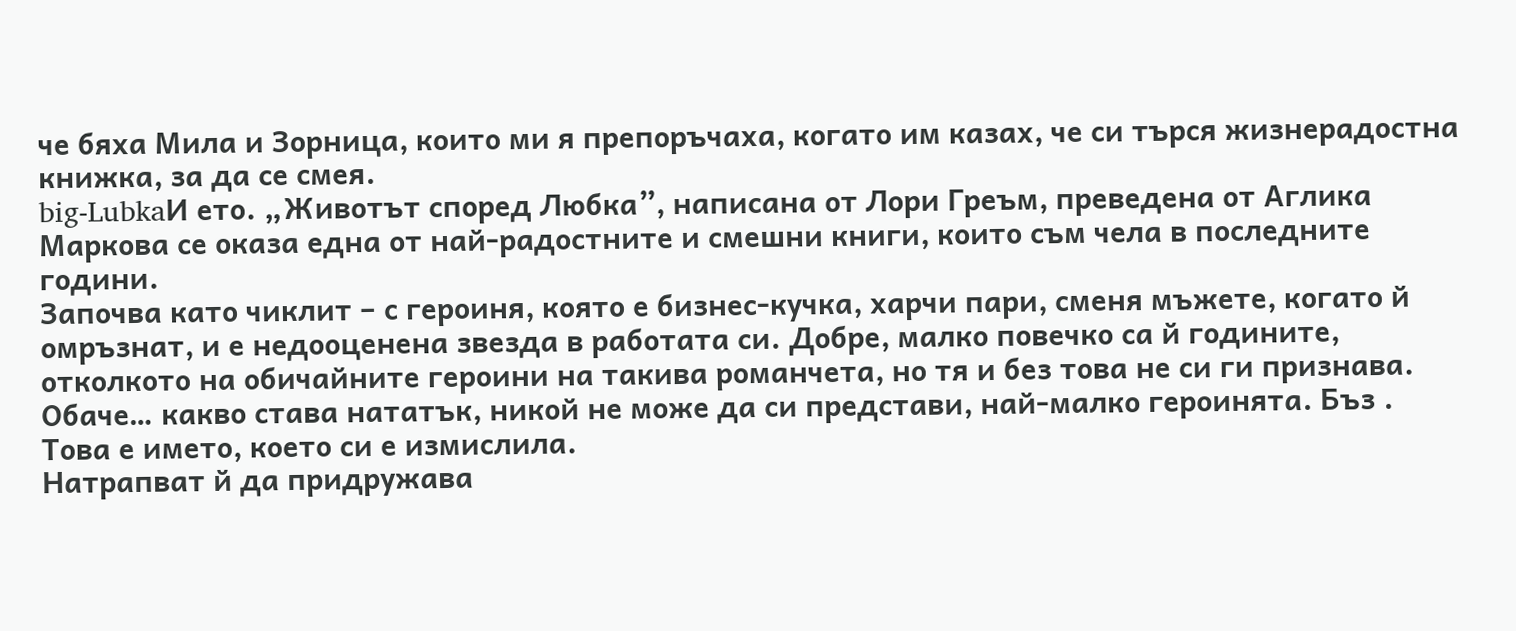че бяха Мила и Зорница, които ми я препоръчаха, когато им казах, че си търся жизнерадостна книжка, за да се смея.
big-LubkaИ ето. „Животът според Любка”, написана от Лори Греъм, преведена от Аглика Маркова се оказа една от най-радостните и смешни книги, които съм чела в последните години.
Започва като чиклит – с героиня, която е бизнес-кучка, харчи пари, сменя мъжете, когато й омръзнат, и е недооценена звезда в работата си. Добре, малко повечко са й годините, отколкото на обичайните героини на такива романчета, но тя и без това не си ги признава.
Обаче… какво става нататък, никой не може да си представи, най-малко героинята. Бъз .
Това е името, което си е измислила.
Натрапват й да придружава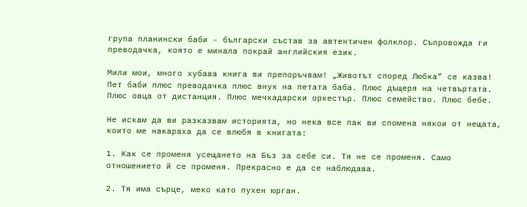група планински баби – български състав за автентичен фолклор. Съпровожда ги преводачка, която е минала покрай английския език.

Мили мои, много хубава книга ви препоръчвам! „Животът според Любка” се казва!
Пет баби плюс преводачка плюс внук на петата баба. Плюс дъщеря на четвъртата. Плюс овца от дистанция. Плюс мечкадарски оркестър. Плюс семейство. Плюс бебе.

Не искам да ви разказвам историята, но нека все пак ви спомена някои от нещата, които ме накараха да се влюбя в книгата:

1. Как се променя усещането на Бъз за себе си. Тя не се променя. Само отношението й се променя. Прекрасно е да се наблюдава.

2. Тя има сърце, меко като пухен юрган.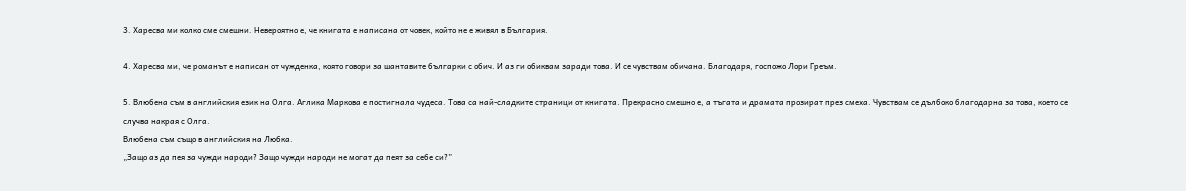3. Харесва ми колко сме смешни. Невероятно е, че книгата е написана от човек, който не е живял в България.

4. Харесва ми, че романът е написан от чужденка, която говори за шантавите българки с обич. И аз ги обиквам заради това. И се чувствам обичана. Благодаря, госпожо Лори Греъм.

5. Влюбена съм в английския език на Олга. Аглика Маркова е постигнала чудеса. Това са най-сладките страници от книгата. Прекрасно смешно е, а тъгата и драмата прозират през смеха. Чувствам се дълбоко благодарна за това, което се случва накрая с Олга.
Влюбена съм също в английския на Любка.
„Защо аз да пея за чужди народи? Защо чужди народи не могат да пеят за себе си?”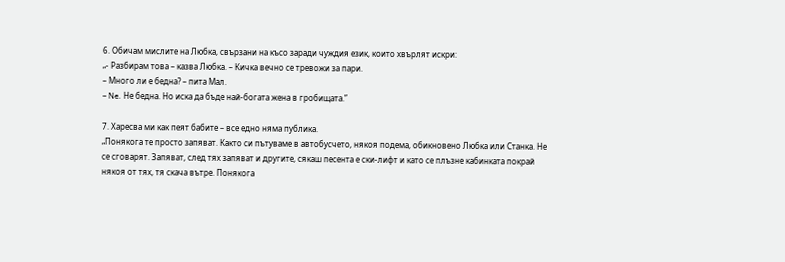6. Обичам мислите на Любка, свързани на късо заради чуждия език, които хвърлят искри:
„- Разбирам това – казва Любка. – Кичка вечно се тревожи за пари.
– Много ли е бедна? – пита Мал.
– Ne. Не бедна. Но иска да бъде най-богата жена в гробищата.”

7. Харесва ми как пеят бабите – все едно няма публика.
„Понякога те просто запяват. Както си пътуваме в автобусчето, някоя подема, обикновено Любка или Станка. Не се сговарят. Запяват, след тях запяват и другите, сякаш песента е ски-лифт и като се плъзне кабинката покрай някоя от тях, тя скача вътре. Понякога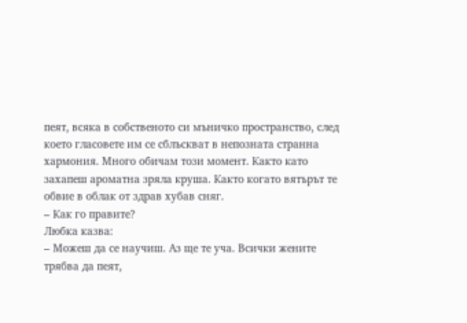пеят, всяка в собственото си мъничко пространство, след което гласовете им се сблъскват в непозната странна хармония. Много обичам този момент. Както като захапеш ароматна зряла круша. Както когато вятърът те обвие в облак от здрав хубав сняг.
– Как го правите?
Любка казва:
– Можеш да се научиш. Аз ще те уча. Всички жените трябва да пеят,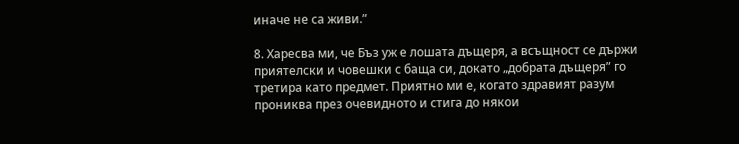иначе не са живи.”

8. Харесва ми, че Бъз уж е лошата дъщеря, а всъщност се държи приятелски и човешки с баща си, докато „добрата дъщеря” го третира като предмет. Приятно ми е, когато здравият разум прониква през очевидното и стига до някои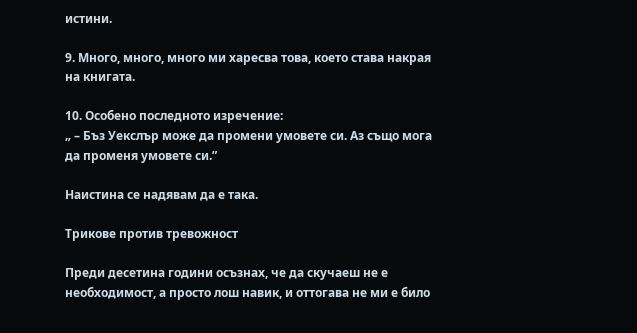истини.

9. Много, много, много ми харесва това, което става накрая на книгата.

10. Особено последното изречение:
„ – Бъз Уекслър може да промени умовете си. Аз също мога да променя умовете си.”

Наистина се надявам да е така.

Трикове против тревожност

Преди десетина години осъзнах, че да скучаеш не е необходимост, а просто лош навик, и оттогава не ми е било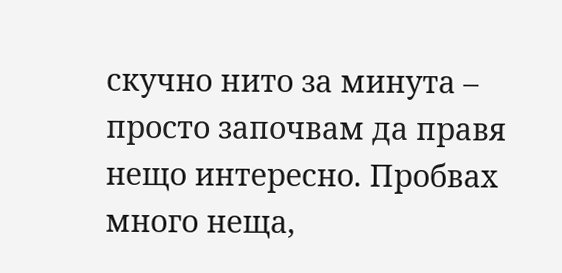скучно нито за минута – просто започвам да правя нещо интересно. Пробвах много неща,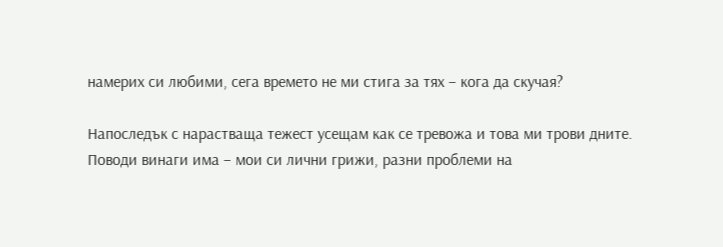намерих си любими, сега времето не ми стига за тях – кога да скучая?

Напоследък с нарастваща тежест усещам как се тревожа и това ми трови дните. Поводи винаги има – мои си лични грижи, разни проблеми на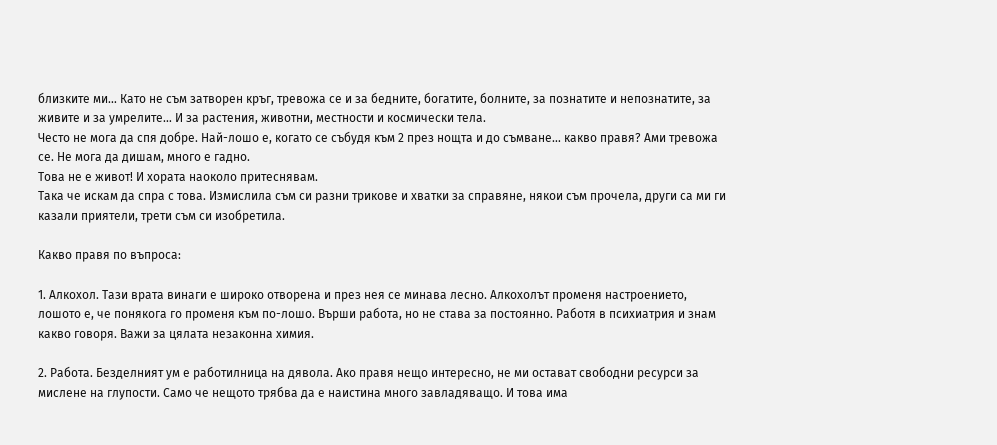близките ми… Като не съм затворен кръг, тревожа се и за бедните, богатите, болните, за познатите и непознатите, за живите и за умрелите… И за растения, животни, местности и космически тела.
Често не мога да спя добре. Най-лошо е, когато се събудя към 2 през нощта и до съмване… какво правя? Ами тревожа се. Не мога да дишам, много е гадно.
Това не е живот! И хората наоколо притеснявам.
Така че искам да спра с това. Измислила съм си разни трикове и хватки за справяне, някои съм прочела, други са ми ги казали приятели, трети съм си изобретила.

Какво правя по въпроса:

1. Алкохол. Тази врата винаги е широко отворена и през нея се минава лесно. Алкохолът променя настроението, лошото е, че понякога го променя към по-лошо. Върши работа, но не става за постоянно. Работя в психиатрия и знам какво говоря. Важи за цялата незаконна химия.

2. Работа. Безделният ум е работилница на дявола. Ако правя нещо интересно, не ми остават свободни ресурси за мислене на глупости. Само че нещото трябва да е наистина много завладяващо. И това има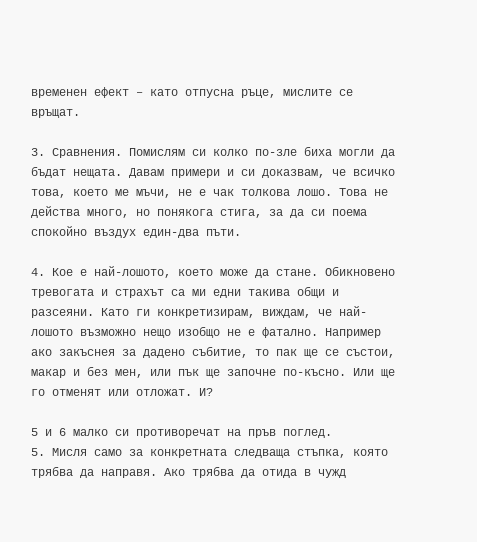временен ефект – като отпусна ръце, мислите се връщат.

3. Сравнения. Помислям си колко по-зле биха могли да бъдат нещата. Давам примери и си доказвам, че всичко това, което ме мъчи, не е чак толкова лошо. Това не действа много, но понякога стига, за да си поема спокойно въздух един-два пъти.

4. Кое е най-лошото, което може да стане. Обикновено тревогата и страхът са ми едни такива общи и разсеяни. Като ги конкретизирам, виждам, че най-лошото възможно нещо изобщо не е фатално. Например ако закъснея за дадено събитие, то пак ще се състои, макар и без мен, или пък ще започне по-късно. Или ще го отменят или отложат. И?

5 и 6 малко си противоречат на пръв поглед.
5. Мисля само за конкретната следваща стъпка, която трябва да направя. Ако трябва да отида в чужд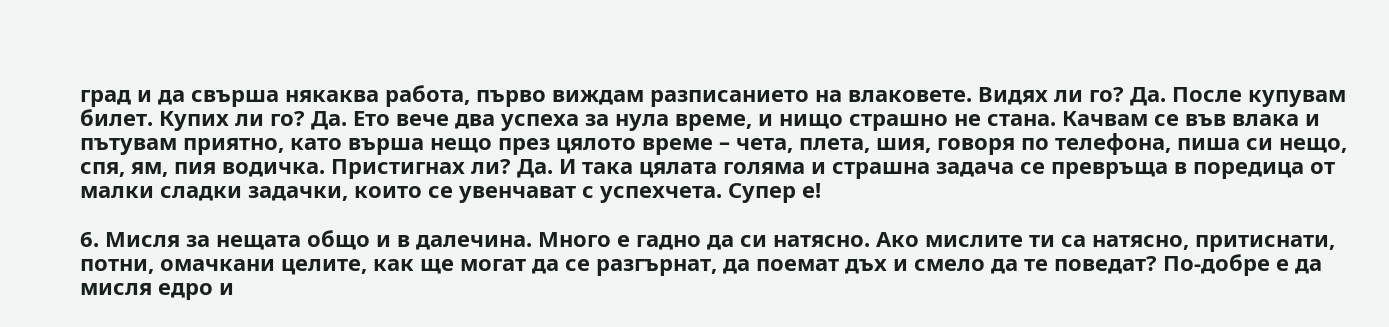град и да свърша някаква работа, първо виждам разписанието на влаковете. Видях ли го? Да. После купувам билет. Купих ли го? Да. Ето вече два успеха за нула време, и нищо страшно не стана. Качвам се във влака и пътувам приятно, като върша нещо през цялото време – чета, плета, шия, говоря по телефона, пиша си нещо, спя, ям, пия водичка. Пристигнах ли? Да. И така цялата голяма и страшна задача се превръща в поредица от малки сладки задачки, които се увенчават с успехчета. Супер е!

6. Мисля за нещата общо и в далечина. Много е гадно да си натясно. Ако мислите ти са натясно, притиснати, потни, омачкани целите, как ще могат да се разгърнат, да поемат дъх и смело да те поведат? По-добре е да мисля едро и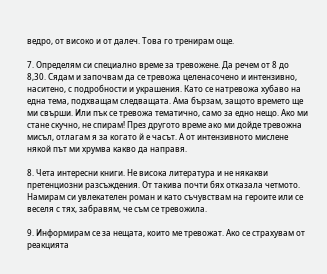ведро, от високо и от далеч. Това го тренирам още.

7. Определям си специално време за тревожене. Да речем от 8 до 8,30. Сядам и започвам да се тревожа целенасочено и интензивно, наситено, с подробности и украшения. Като се натревожа хубаво на една тема, подхващам следващата. Ама бързам, защото времето ще ми свърши. Или пък се тревожа тематично, само за едно нещо. Ако ми стане скучно, не спирам! През другото време ако ми дойде тревожна мисъл, отлагам я за когато й е часът. А от интензивното мислене някой път ми хрумва какво да направя.

8. Чета интересни книги. Не висока литература и не някакви претенциозни разсъждения. От такива почти бях отказала четмото. Намирам си увлекателен роман и като съчувствам на героите или се веселя с тях, забравям, че съм се тревожила.

9. Информирам се за нещата, които ме тревожат. Ако се страхувам от реакцията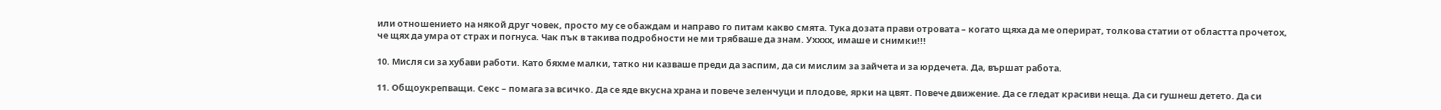или отношението на някой друг човек, просто му се обаждам и направо го питам какво смята. Тука дозата прави отровата – когато щяха да ме оперират, толкова статии от областта прочетох, че щях да умра от страх и погнуса. Чак пък в такива подробности не ми трябваше да знам. Ухххх, имаше и снимки!!!

10. Мисля си за хубави работи. Като бяхме малки, татко ни казваше преди да заспим, да си мислим за зайчета и за юрдечета. Да, вършат работа.

11. Общоукрепващи. Секс – помага за всичко. Да се яде вкусна храна и повече зеленчуци и плодове, ярки на цвят. Повече движение. Да се гледат красиви неща. Да си гушнеш детето. Да си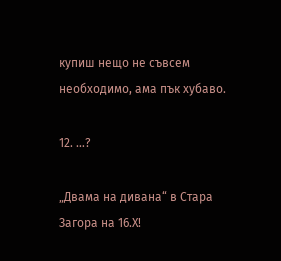купиш нещо не съвсем необходимо, ама пък хубаво.

12. …?

„Двама на дивана“ в Стара Загора на 16.X!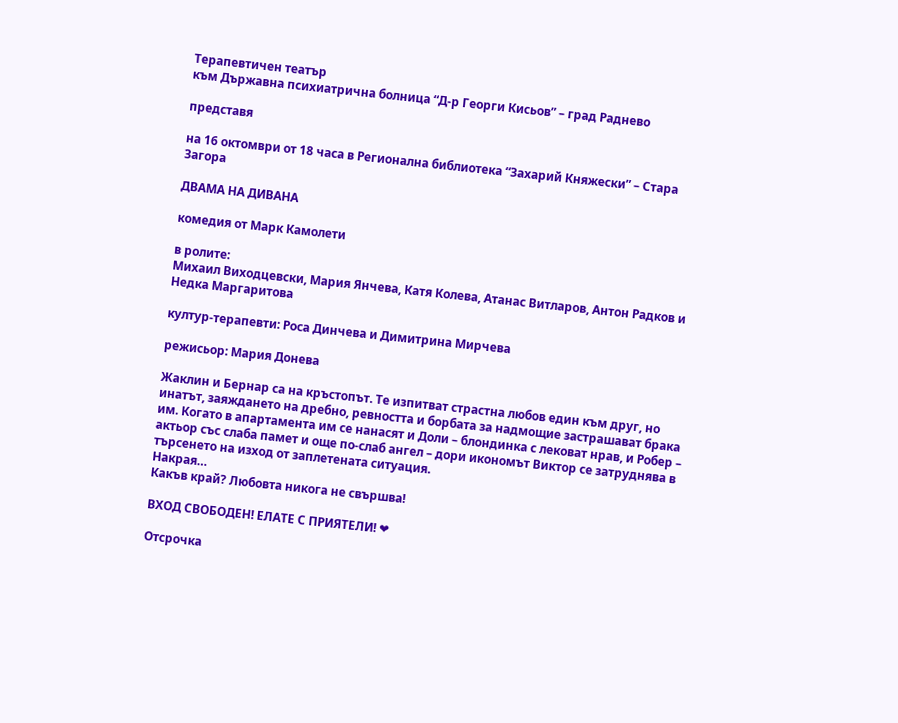Терапевтичен театър
към Държавна психиатрична болница “Д-р Георги Кисьов” – град Раднево

представя

на 16 октомври от 18 часа в Регионална библиотека “Захарий Княжески” – Стара Загора

ДВАМА НА ДИВАНА

комедия от Марк Камолети

в ролите:
Михаил Виходцевски, Мария Янчева, Катя Колева, Атанас Витларов, Антон Радков и Недка Маргаритова

култур-терапевти: Роса Динчева и Димитрина Мирчева

режисьор: Мария Донева

Жаклин и Бернар са на кръстопът. Те изпитват страстна любов един към друг, но инатът, заяждането на дребно, ревността и борбата за надмощие застрашават брака им. Когато в апартамента им се нанасят и Доли – блондинка с лековат нрав, и Робер – актьор със слаба памет и още по-слаб ангел – дори икономът Виктор се затруднява в търсенето на изход от заплетената ситуация.
Накрая…
Какъв край? Любовта никога не свършва!

ВХОД СВОБОДЕН! ЕЛАТЕ С ПРИЯТЕЛИ! ❤

Отсрочка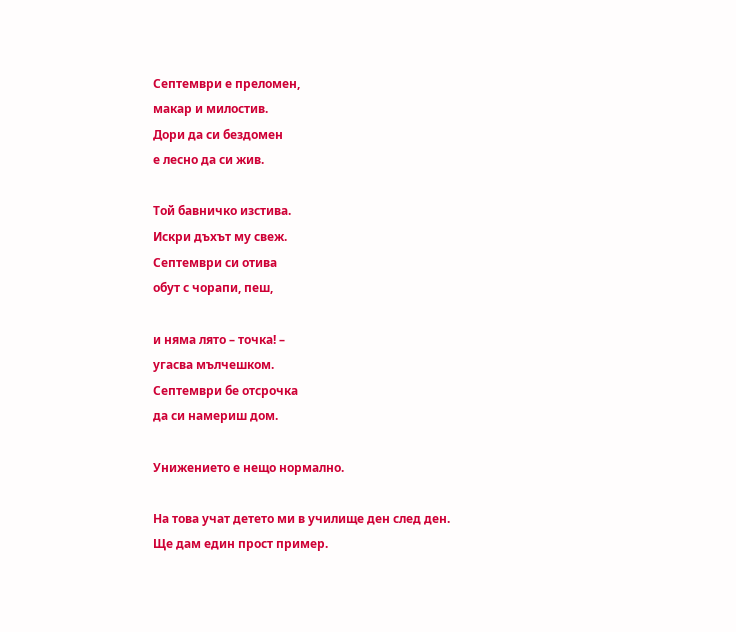Септември е преломен,
макар и милостив.
Дори да си бездомен
е лесно да си жив.

Той бавничко изстива.
Искри дъхът му свеж.
Септември си отива
обут с чорапи, пеш,

и няма лято – точка! –
угасва мълчешком.
Септември бе отсрочка
да си намериш дом.

Унижението е нещо нормално.

На това учат детето ми в училище ден след ден.
Ще дам един прост пример.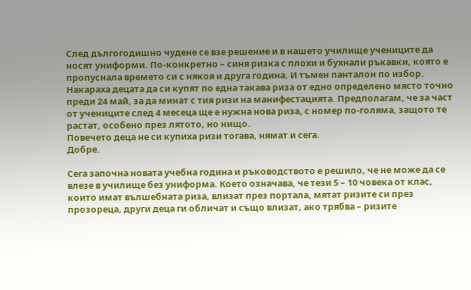След дългогодишно чудене се взе решение и в нашето училище учениците да носят униформи. По-конкретно – синя ризка с плохи и бухнали ръкавки, която е пропуснала времето си с някоя и друга година. И тъмен панталон по избор.
Накараха децата да си купят по една такава риза от едно определено място точно преди 24 май, за да минат с тия ризи на манифестацията. Предполагам, че за част от учениците след 4 месеца ще е нужна нова риза, с номер по-голяма, защото те растат, особено през лятото, но нищо.
Повечето деца не си купиха ризи тогава, нямат и сега.
Добре.

Сега започна новата учебна година и ръководството е решило, че не може да се влезе в училище без униформа. Което означава, че тези 5 – 10 човека от клас, които имат вълшебната риза, влизат през портала, мятат ризите си през прозореца, други деца ги обличат и също влизат, ако трябва – ризите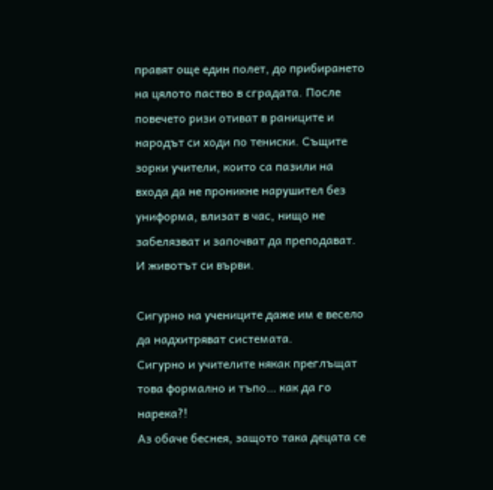правят още един полет, до прибирането на цялото паство в сградата. После повечето ризи отиват в раниците и народът си ходи по тениски. Същите зорки учители, които са пазили на входа да не проникне нарушител без униформа, влизат в час, нищо не забелязват и започват да преподават. И животът си върви.

Сигурно на учениците даже им е весело да надхитряват системата.
Сигурно и учителите някак преглъщат това формално и тъпо… как да го нарека?!
Аз обаче беснея, защото така децата се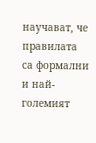научават, че правилата са формални и най-големият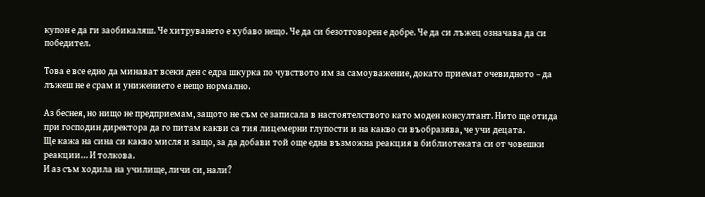купон е да ги заобикаляш. Че хитруването е хубаво нещо. Че да си безотговорен е добре. Че да си лъжец означава да си победител.

Това е все едно да минават всеки ден с едра шкурка по чувството им за самоуважение, докато приемат очевидното – да лъжеш не е срам и унижението е нещо нормално.

Аз беснея, но нищо не предприемам, защото не съм се записала в настоятелството като моден консултант. Нито ще отида при господин директора да го питам какви са тия лицемерни глупости и на какво си въобразява, че учи децата.
Ще кажа на сина си какво мисля и защо, за да добави той още една възможна реакция в библиотеката си от човешки реакции… И толкова.
И аз съм ходила на училище, личи си, нали?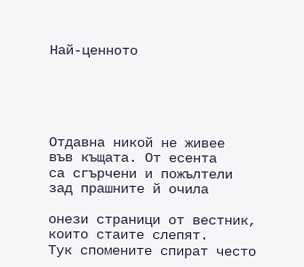Най-ценното





Отдавна никой не живее
във къщата. От есента
са сгърчени и пожълтели
зад прашните й очила

онези страници от вестник,
които стаите слепят.
Тук спомените спират често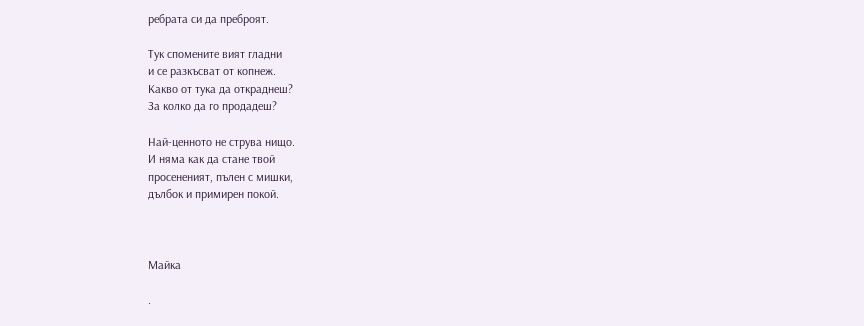ребрата си да преброят.

Тук спомените вият гладни
и се разкъсват от копнеж.
Какво от тука да откраднеш?
За колко да го продадеш?

Най-ценното не струва нищо.
И няма как да стане твой
просененият, пълен с мишки,
дълбок и примирен покой.



Майка

.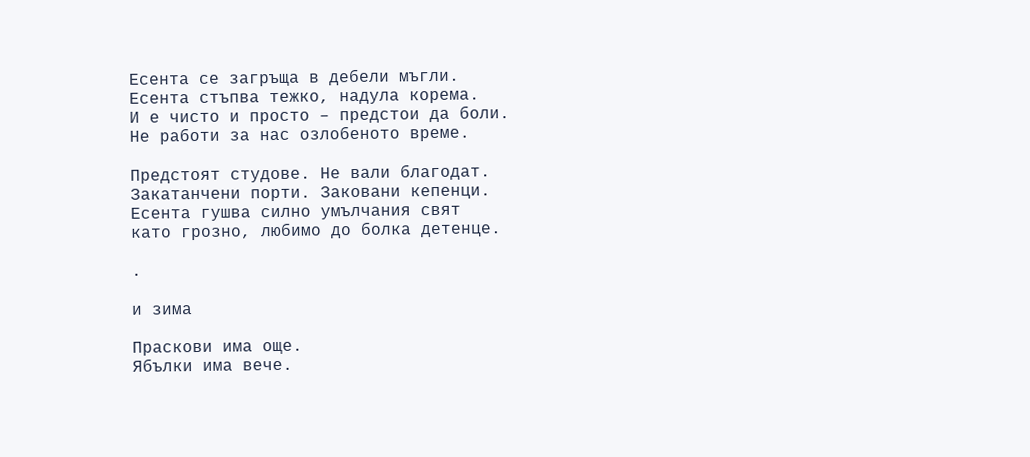Есента се загръща в дебели мъгли.
Есента стъпва тежко, надула корема.
И е чисто и просто – предстои да боли.
Не работи за нас озлобеното време.

Предстоят студове. Не вали благодат.
Закатанчени порти. Заковани кепенци.
Есента гушва силно умълчания свят
като грозно, любимо до болка детенце.

.

и зима

Праскови има още.
Ябълки има вече.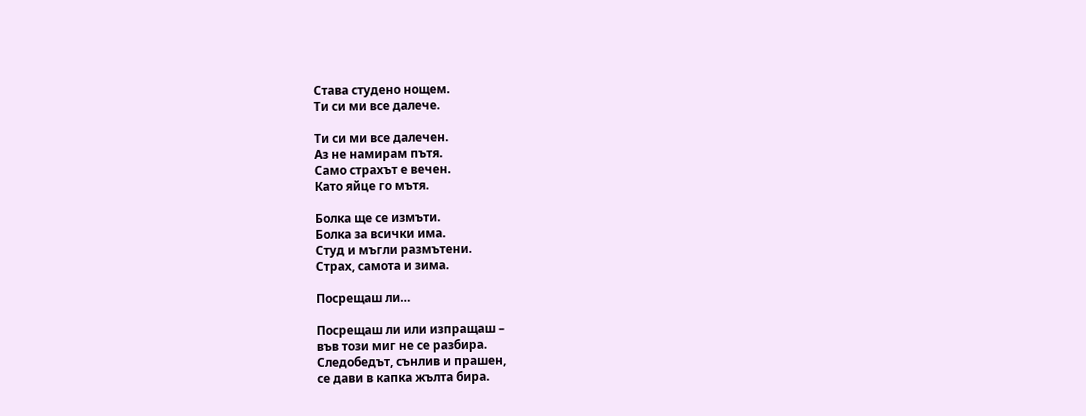Става студено нощем.
Ти си ми все далече.

Ти си ми все далечен.
Аз не намирам пътя.
Само страхът е вечен.
Като яйце го мътя.

Болка ще се измъти.
Болка за всички има.
Студ и мъгли размътени.
Страх, самота и зима.

Посрещаш ли…

Посрещаш ли или изпращаш –
във този миг не се разбира.
Следобедът, сънлив и прашен,
се дави в капка жълта бира.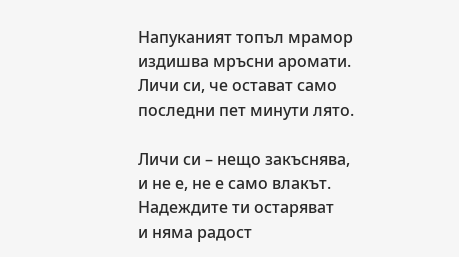Напуканият топъл мрамор
издишва мръсни аромати.
Личи си, че остават само
последни пет минути лято.

Личи си – нещо закъснява,
и не е, не е само влакът.
Надеждите ти остаряват
и няма радост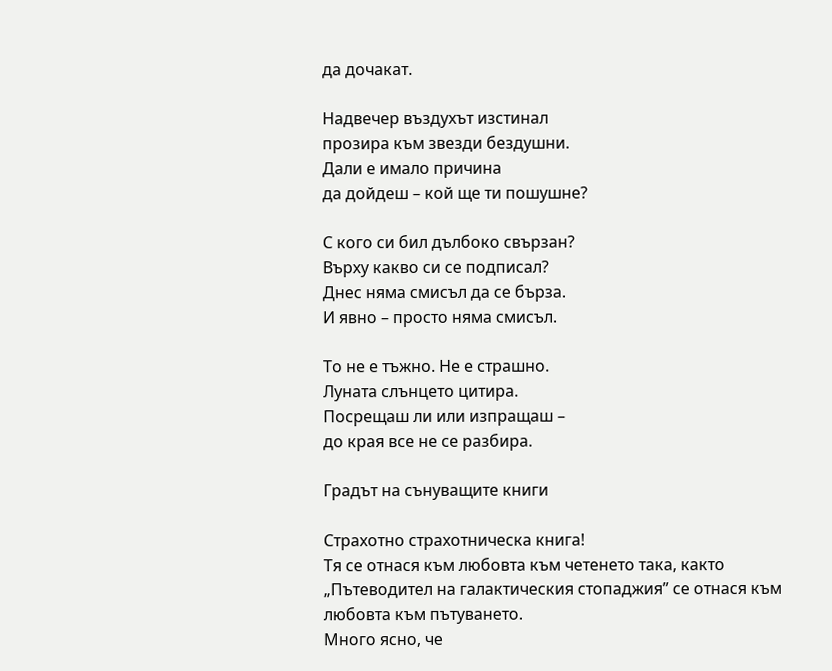да дочакат.

Надвечер въздухът изстинал
прозира към звезди бездушни.
Дали е имало причина
да дойдеш – кой ще ти пошушне?

С кого си бил дълбоко свързан?
Върху какво си се подписал?
Днес няма смисъл да се бърза.
И явно – просто няма смисъл.

То не е тъжно. Не е страшно.
Луната слънцето цитира.
Посрещаш ли или изпращаш –
до края все не се разбира.

Градът на сънуващите книги

Страхотно страхотническа книга!
Тя се отнася към любовта към четенето така, както „Пътеводител на галактическия стопаджия” се отнася към любовта към пътуването.
Много ясно, че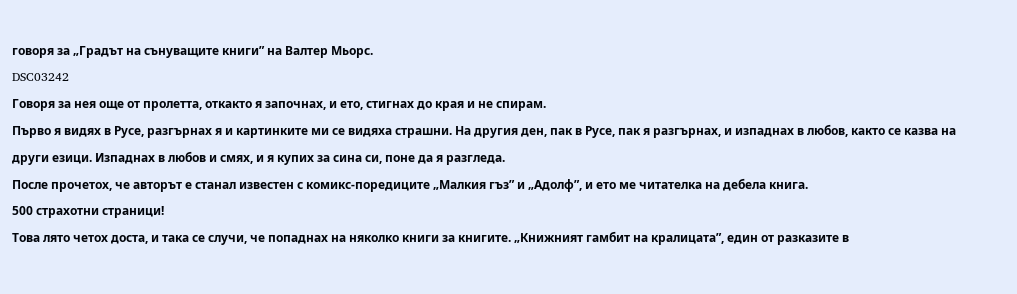говоря за „Градът на сънуващите книги” на Валтер Мьорс.
DSC03242
Говоря за нея още от пролетта, откакто я започнах, и ето, стигнах до края и не спирам.
Първо я видях в Русе, разгърнах я и картинките ми се видяха страшни. На другия ден, пак в Русе, пак я разгърнах, и изпаднах в любов, както се казва на други езици. Изпаднах в любов и смях, и я купих за сина си, поне да я разгледа.
После прочетох, че авторът е станал известен с комикс-поредиците „Малкия гъз” и „Адолф”, и ето ме читателка на дебела книга.
500 страхотни страници!
Това лято четох доста, и така се случи, че попаднах на няколко книги за книгите. „Книжният гамбит на кралицата”, един от разказите в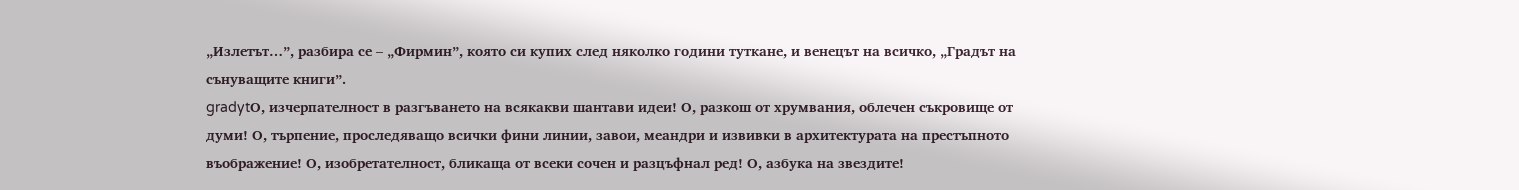„Излетът…”, разбира се – „Фирмин”, която си купих след няколко години туткане, и венецът на всичко, „Градът на сънуващите книги”.
gradytО, изчерпателност в разгъването на всякакви шантави идеи! О, разкош от хрумвания, облечен съкровище от думи! О, търпение, проследяващо всички фини линии, завои, меандри и извивки в архитектурата на престъпното въображение! О, изобретателност, бликаща от всеки сочен и разцъфнал ред! О, азбука на звездите!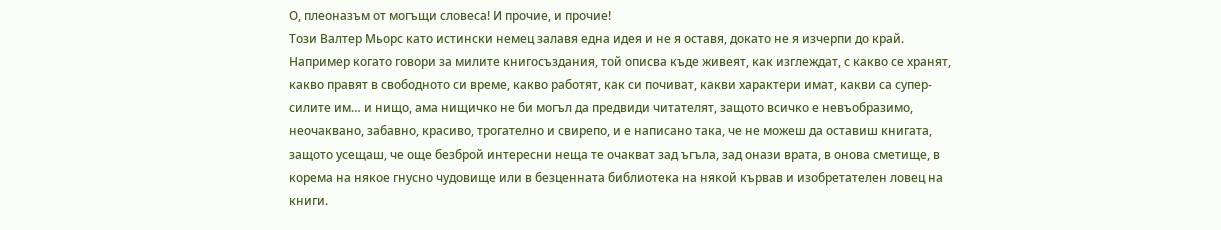О, плеоназъм от могъщи словеса! И прочие, и прочие!
Този Валтер Мьорс като истински немец залавя една идея и не я оставя, докато не я изчерпи до край. Например когато говори за милите книгосъздания, той описва къде живеят, как изглеждат, с какво се хранят, какво правят в свободното си време, какво работят, как си почиват, какви характери имат, какви са супер-силите им… и нищо, ама нищичко не би могъл да предвиди читателят, защото всичко е невъобразимо, неочаквано, забавно, красиво, трогателно и свирепо, и е написано така, че не можеш да оставиш книгата, защото усещаш, че още безброй интересни неща те очакват зад ъгъла, зад онази врата, в онова сметище, в корема на някое гнусно чудовище или в безценната библиотека на някой кървав и изобретателен ловец на книги.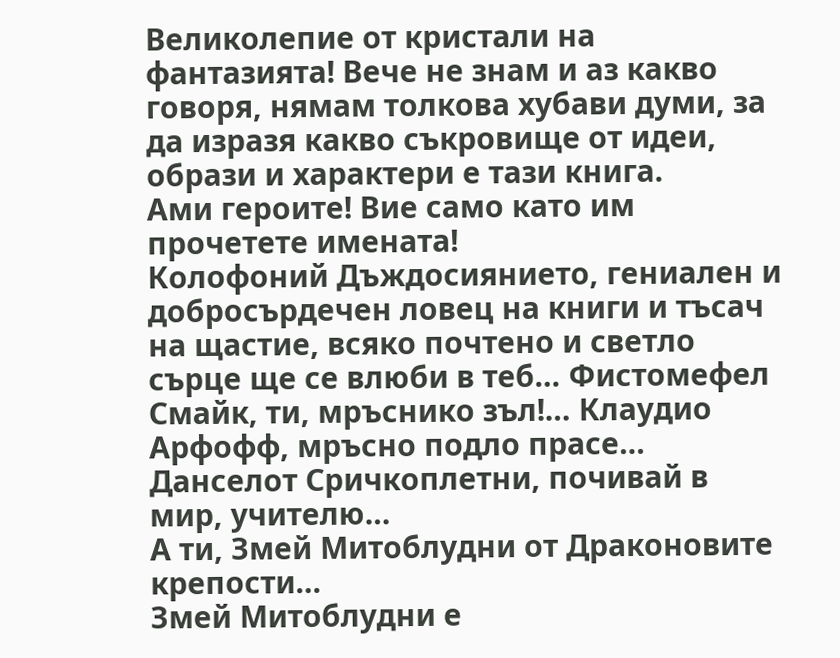Великолепие от кристали на фантазията! Вече не знам и аз какво говоря, нямам толкова хубави думи, за да изразя какво съкровище от идеи, образи и характери е тази книга.
Ами героите! Вие само като им прочетете имената!
Колофоний Дъждосиянието, гениален и добросърдечен ловец на книги и тъсач на щастие, всяко почтено и светло сърце ще се влюби в теб… Фистомефел Смайк, ти, мръснико зъл!… Клаудио Арфофф, мръсно подло прасе… Данселот Сричкоплетни, почивай в мир, учителю…
А ти, Змей Митоблудни от Драконовите крепости…
Змей Митоблудни е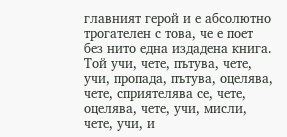главният герой и е абсолютно трогателен с това, че е поет без нито една издадена книга. Той учи, чете, пътува, чете, учи, пропада, пътува, оцелява, чете, сприятелява се, чете, оцелява, чете, учи, мисли, чете, учи, и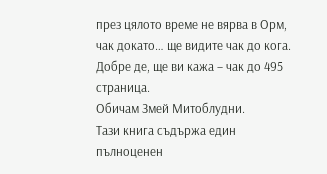през цялото време не вярва в Орм, чак докато… ще видите чак до кога. Добре де, ще ви кажа – чак до 495 страница.
Обичам Змей Митоблудни.
Тази книга съдържа един пълноценен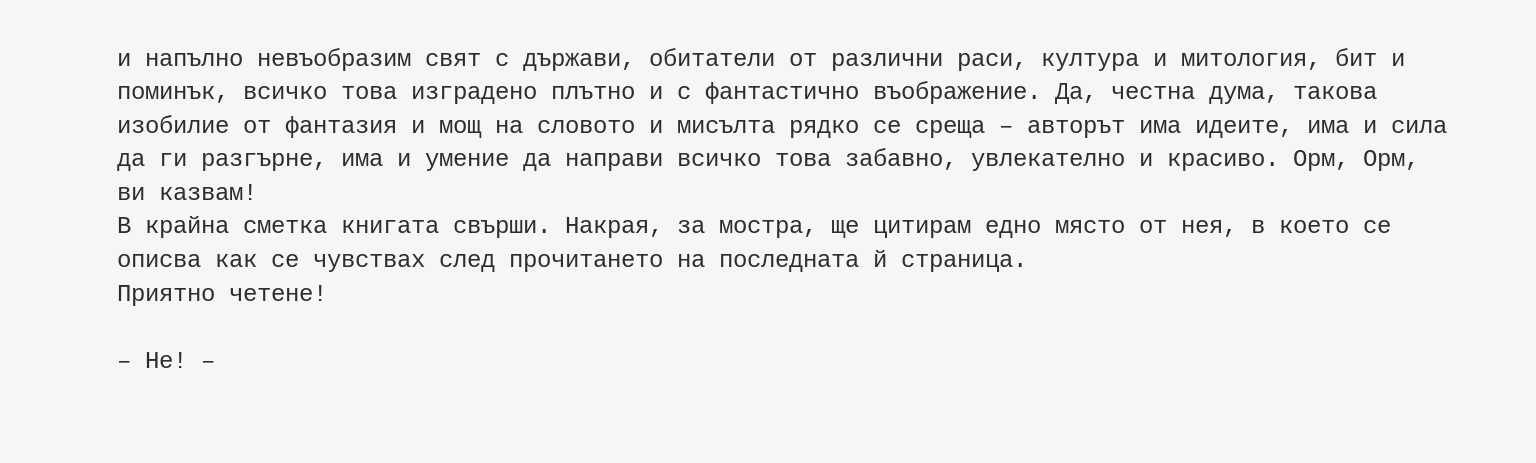и напълно невъобразим свят с държави, обитатели от различни раси, култура и митология, бит и поминък, всичко това изградено плътно и с фантастично въображение. Да, честна дума, такова изобилие от фантазия и мощ на словото и мисълта рядко се среща – авторът има идеите, има и сила да ги разгърне, има и умение да направи всичко това забавно, увлекателно и красиво. Орм, Орм, ви казвам!
В крайна сметка книгата свърши. Накрая, за мостра, ще цитирам едно място от нея, в което се описва как се чувствах след прочитането на последната й страница.
Приятно четене!

– Не! –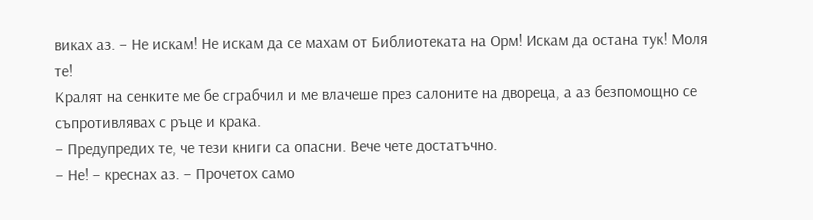виках аз. – Не искам! Не искам да се махам от Библиотеката на Орм! Искам да остана тук! Моля те!
Кралят на сенките ме бе сграбчил и ме влачеше през салоните на двореца, а аз безпомощно се съпротивлявах с ръце и крака.
– Предупредих те, че тези книги са опасни. Вече чете достатъчно.
– Не! – креснах аз. – Прочетох само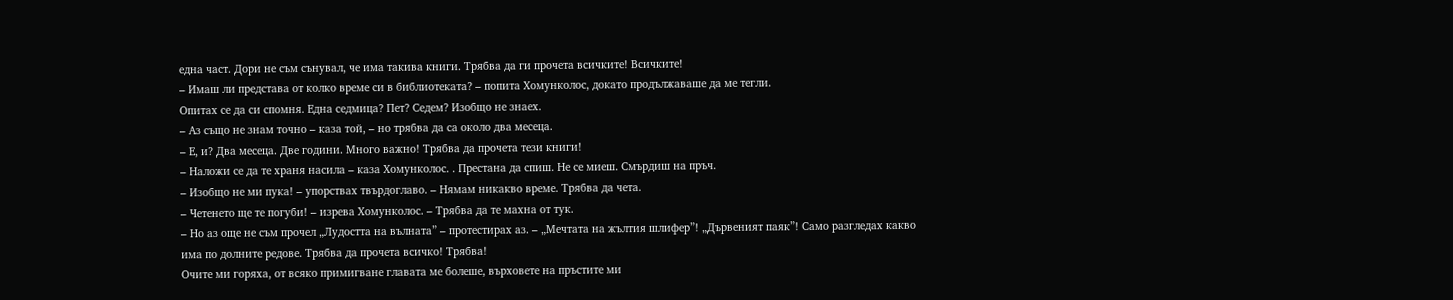една част. Дори не съм сънувал, че има такива книги. Трябва да ги прочета всичките! Всичките!
– Имаш ли представа от колко време си в библиотеката? – попита Хомунколос, докато продължаваше да ме тегли.
Опитах се да си спомня. Една седмица? Пет? Седем? Изобщо не знаех.
– Аз също не знам точно – каза той, – но трябва да са около два месеца.
– Е, и? Два месеца. Две години. Много важно! Трябва да прочета тези книги!
– Наложи се да те храня насила – каза Хомунколос. . Престана да спиш. Не се миеш. Смърдиш на пръч.
– Изобщо не ми пука! – упорствах твърдоглаво. – Нямам никакво време. Трябва да чета.
– Четенето ще те погуби! – изрева Хомунколос. – Трябва да те махна от тук.
– Но аз още не съм прочел „Лудостта на вълната” – протестирах аз. – „Мечтата на жълтия шлифер”! „Дървеният паяк”! Само разгледах какво има по долните редове. Трябва да прочета всичко! Трябва!
Очите ми горяха, от всяко примигване главата ме болеше, върховете на пръстите ми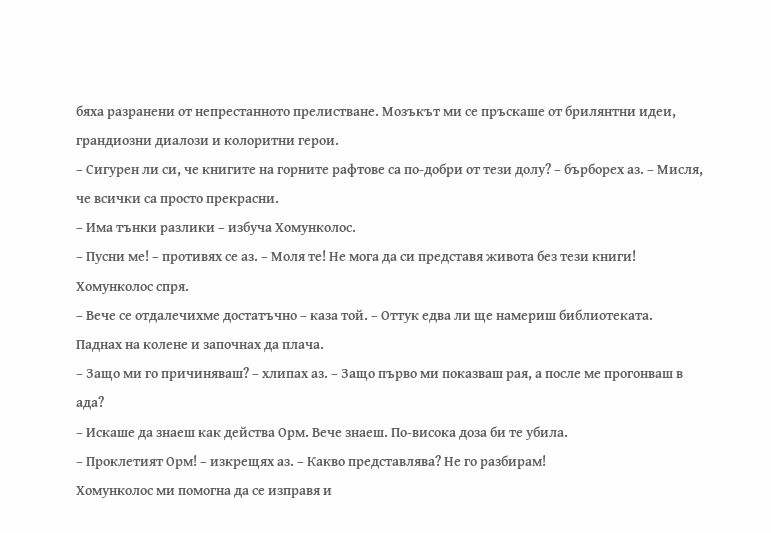бяха разранени от непрестанното прелистване. Мозъкът ми се пръскаше от брилянтни идеи, грандиозни диалози и колоритни герои.
– Сигурен ли си, че книгите на горните рафтове са по-добри от тези долу? – бърборех аз. – Мисля, че всички са просто прекрасни.
– Има тънки разлики – избуча Хомунколос.
– Пусни ме! – противях се аз. – Моля те! Не мога да си представя живота без тези книги!
Хомунколос спря.
– Вече се отдалечихме достатъчно – каза той. – Оттук едва ли ще намериш библиотеката.
Паднах на колене и започнах да плача.
– Защо ми го причиняваш? – хлипах аз. – Защо първо ми показваш рая, а после ме прогонваш в ада?
– Искаше да знаеш как действа Орм. Вече знаеш. По-висока доза би те убила.
– Проклетият Орм! – изкрещях аз. – Какво представлява? Не го разбирам!
Хомунколос ми помогна да се изправя и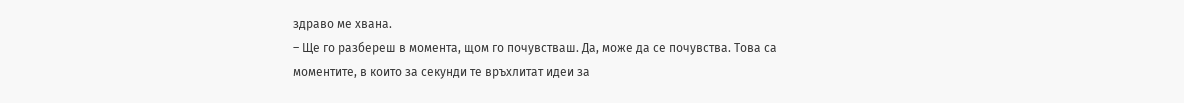здраво ме хвана.
– Ще го разбереш в момента, щом го почувстваш. Да, може да се почувства. Това са моментите, в които за секунди те връхлитат идеи за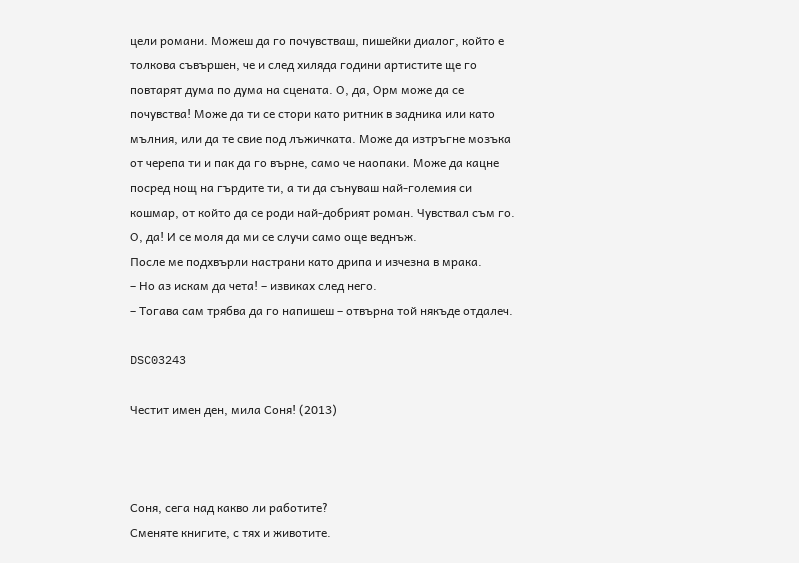цели романи. Можеш да го почувстваш, пишейки диалог, който е толкова съвършен, че и след хиляда години артистите ще го повтарят дума по дума на сцената. О, да, Орм може да се почувства! Може да ти се стори като ритник в задника или като мълния, или да те свие под лъжичката. Може да изтръгне мозъка от черепа ти и пак да го върне, само че наопаки. Може да кацне посред нощ на гърдите ти, а ти да сънуваш най-големия си кошмар, от който да се роди най-добрият роман. Чувствал съм го. О, да! И се моля да ми се случи само още веднъж.
После ме подхвърли настрани като дрипа и изчезна в мрака.
– Но аз искам да чета! – извиках след него.
– Тогава сам трябва да го напишеш – отвърна той някъде отдалеч.

DSC03243

Честит имен ден, мила Соня! (2013)



Соня, сега над какво ли работите?
Сменяте книгите, с тях и животите.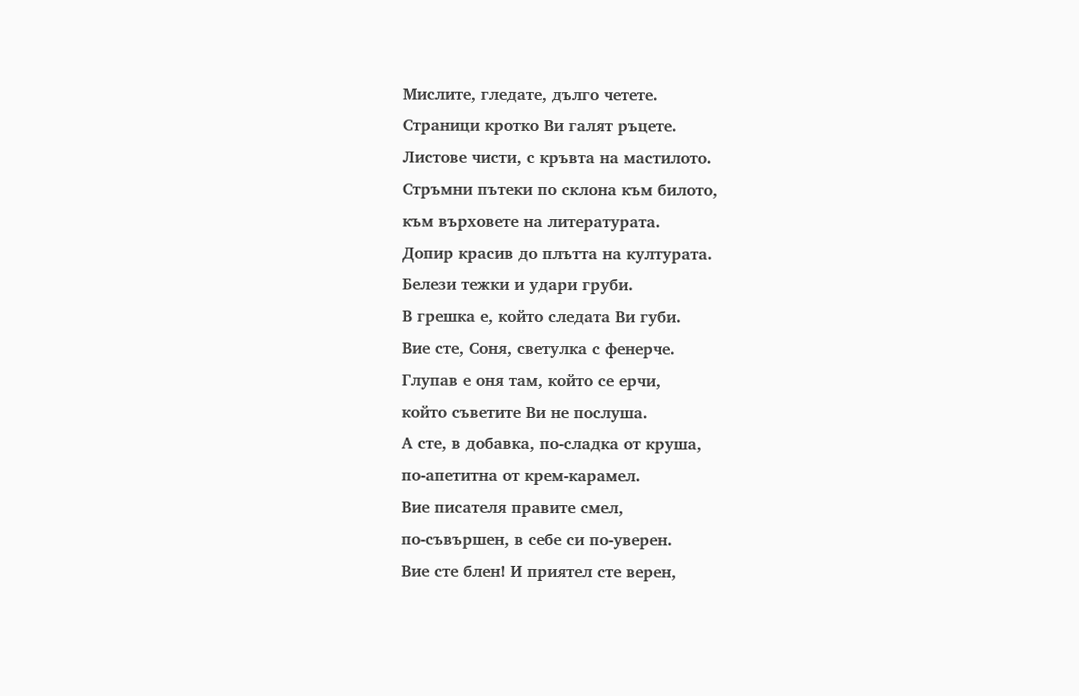Мислите, гледате, дълго четете.
Страници кротко Ви галят ръцете.
Листове чисти, с кръвта на мастилото.
Стръмни пътеки по склона към билото,
към върховете на литературата.
Допир красив до плътта на културата.
Белези тежки и удари груби.
В грешка е, който следата Ви губи.
Вие сте, Соня, светулка с фенерче.
Глупав е оня там, който се ерчи,
който съветите Ви не послуша.
А сте, в добавка, по-сладка от круша,
по-апетитна от крем-карамел.
Вие писателя правите смел,
по-съвършен, в себе си по-уверен.
Вие сте блен! И приятел сте верен,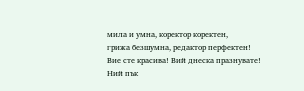мила и умна, коректор коректен,
грижа безшумна, редактор перфектен!
Вие сте красива! Вий днеска празнувате!
Ний пък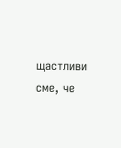щастливи сме, че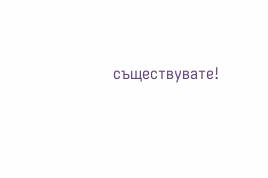съществувате!